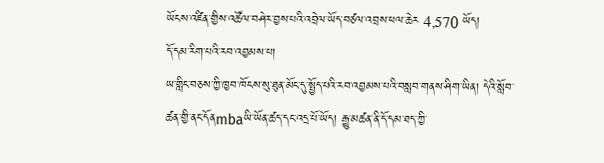ཡོངས་འཛིན་གྱིས་འཚོལ་བཤེར་བྱས་པའི་འབྲེལ་ཡོད་བཙལ་འབྲས་ཕལ་ཆེར 4,570 ཡོད།
དོ་དམ་རིག་པའི་རབ་འབྱམས་པ།
ཡ་གླིང་བཅས་ཀྱི་ཁྱབ་ཁོངས་སུ་ཐུན་མོང་དུ་སྤྱོད་པའི་རབ་འབྱམས་པའི་བསླབ་གནས་ཤིག་ཡིན། དེའི་སློབ་ཚན་གྱི་ནང་དོནmbaཡི་ཡོན་ཚད་དང་འདྲ་པོ་ཡོད། རྒྱུ་མཚན་ནི་དོ་དམ་ཐད་ཀྱི་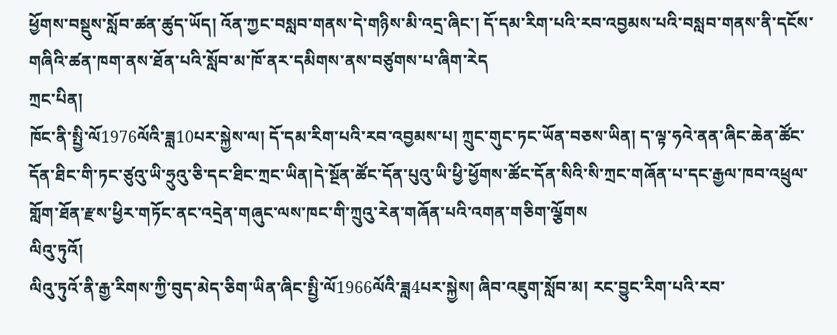ཕྱོགས་བསྡུས་སློབ་ཚན་ཚུད་ཡོད། འོན་ཀྱང་བསླབ་གནས་དེ་གཉིས་མི་འདྲ་ཞིང་། དོ་དམ་རིག་པའི་རབ་འབྱམས་པའི་བསླབ་གནས་ནི་དངོས་གཞིའི་ཚན་ཁག་ནས་ཐོན་པའི་སློབ་མ་ཁོ་ནར་དམིགས་ནས་བཙུགས་པ་ཞིག་རེད
ཀྲང་པིན།
ཁོང་ནི་སྤྱི་ལོ1976ལོའི་ཟླ10པར་སྐྱེས་ལ། དོ་དམ་རིག་པའི་རབ་འབྱམས་པ། ཀྲུང་གུང་ཏང་ཡོན་བཅས་ཡིན། ད་ལྟ་ཧའེ་ནན་ཞིང་ཆེན་ཚོང་དོན་ཐིང་གི་ཏང་ཙུའུ་ཡི་ཧྲུའུ་ཅི་དང་ཐིང་ཀྲང་ཡིན།དེ་སྔོན་ཚོང་དོན་པུའུ་ཡི་ཕྱི་ཕྱོགས་ཚོང་དོན་སིའི་སི་ཀྲང་གཞོན་པ་དང་རྒྱལ་ཁབ་འཕྲུལ་གློག་ཐོན་རྫས་ཕྱིར་གཏོང་ནང་འདྲེན་གཞུང་ལས་ཁང་གི་ཀྲུའུ་རེན་གཞོན་པའི་འགན་གཅིག་ལྕོགས
ལིའུ་ཏུའོ།
ལིའུ་ཏུའོ་ནི་རྒྱ་རིགས་ཀྱི་བུད་མེད་ཅིག་ཡིན་ཞིང་སྤྱི་ལོ1966ལོའི་ཟླ4པར་སྐྱེས། ཞིབ་འཇུག་སློབ་མ། རང་བྱུང་རིག་པའི་རབ་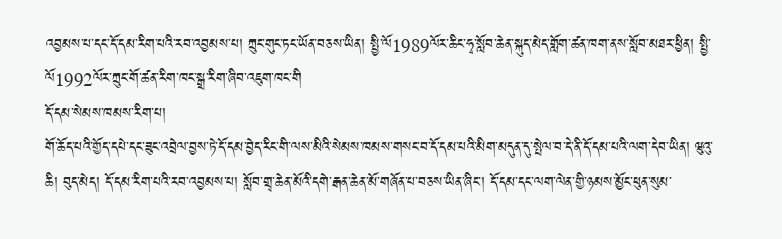འབྱམས་པ་དང་དོ་དམ་རིག་པའི་རབ་འབྱམས་པ། ཀྲུང་གུང་ཏང་ཡོན་བཅས་ཡིན། སྤྱི་ལོ1989ལོར་ཆིང་ཧྭ་སློབ་ཆེན་སྐུད་མེད་གློག་ཚན་ཁག་ནས་སློབ་མཐར་ཕྱིན། སྤྱི་ལོ1992ལོར་ཀྲུང་གོ་ཚན་རིག་ཁང་སྒྲ་རིག་ཞིབ་འཇུག་ཁང་གི
དོ་དམ་སེམས་ཁམས་རིག་པ།
གོ་ཆོད་པའི་གྱོད་དཔེ་དང་ཟུང་འབྲེལ་བྱས་ཏེ་དོ་དམ་བྱེད་རིང་གི་ལས་མིའི་སེམས་ཁམས་གསང་བ་དོ་དམ་པའི་མིག་མདུན་དུ་སྤེལ་བ་དེ་ནི་དོ་དམ་པའི་ལག་དེབ་ཡིན། ཝུའུ་ཆི། བུད་མེད། དོ་དམ་རིག་པའི་རབ་འབྱམས་པ། སློབ་གྲྭ་ཆེན་མོའི་དགེ་རྒན་ཆེན་མོ་གཞོན་པ་བཅས་ཡིན་ཞིང་། དོ་དམ་དང་ལག་ལེན་གྱི་ཉམས་མྱོང་ཕུན་སུམ་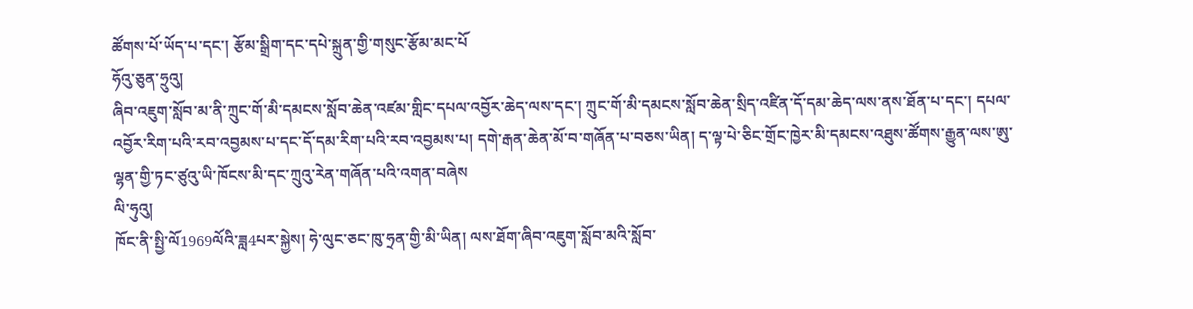ཚོགས་པོ་ཡོད་པ་དང་། རྩོམ་སྒྲིག་དང་དཔེ་སྐྲུན་གྱི་གསུང་རྩོམ་མང་པོ
ཧོའུ་ཅུན་ཧྲུའུ།
ཞིབ་འཇུག་སློབ་མ་ནི་ཀྲུང་གོ་མི་དམངས་སློབ་ཆེན་འཛམ་གླིང་དཔལ་འབྱོར་ཆེད་ལས་དང་། ཀྲུང་གོ་མི་དམངས་སློབ་ཆེན་སྲིད་འཛིན་དོ་དམ་ཆེད་ལས་ནས་ཐོན་པ་དང་། དཔལ་འབྱོར་རིག་པའི་རབ་འབྱམས་པ་དང་དོ་དམ་རིག་པའི་རབ་འབྱམས་པ། དགེ་རྒན་ཆེན་མོ་བ་གཞོན་པ་བཅས་ཡིན། ད་ལྟ་པེ་ཅིང་གྲོང་ཁྱེར་མི་དམངས་འཐུས་ཚོགས་རྒྱུན་ལས་ཨུ་ལྷན་གྱི་ཏང་ཙུའུ་ཡི་ཁོངས་མི་དང་ཀྲུའུ་རེན་གཞོན་པའི་འགན་བཞེས
ལི་ཧུའུ།
ཁོང་ནི་སྤྱི་ལོ1969ལོའི་ཟླ4པར་སྐྱེས། ཧེ་ལུང་ཅང་ཁུ་ཧྲན་གྱི་མི་ཡིན། ལས་ཐོག་ཞིབ་འཇུག་སློབ་མའི་སློབ་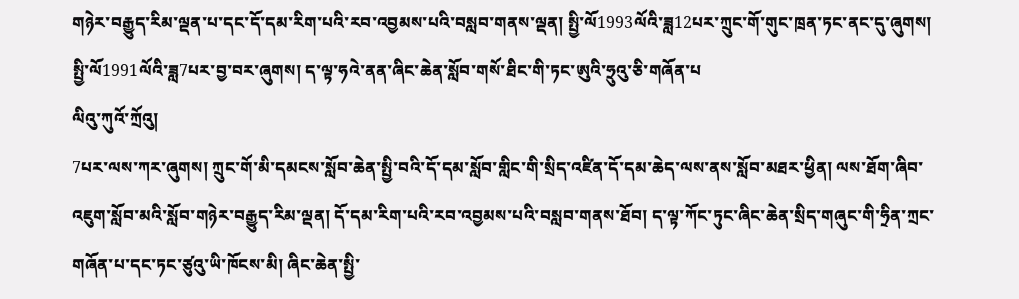གཉེར་བརྒྱུད་རིམ་ལྡན་པ་དང་དོ་དམ་རིག་པའི་རབ་འབྱམས་པའི་བསླབ་གནས་ལྡན། སྤྱི་ལོ1993ལོའི་ཟླ12པར་ཀྲུང་གོ་གུང་ཁྲན་ཏང་ནང་དུ་ཞུགས། སྤྱི་ལོ1991ལོའི་ཟླ7པར་བྱ་བར་ཞུགས། ད་ལྟ་ཧའེ་ནན་ཞིང་ཆེན་སློབ་གསོ་ཐིང་གི་ཏང་ཨུའི་ཧྲུའུ་ཅི་གཞོན་པ
ལིའུ་ཀུའོ་ཀྲོའུ།
7པར་ལས་ཀར་ཞུགས། ཀྲུང་གོ་མི་དམངས་སློབ་ཆེན་སྤྱི་བའི་དོ་དམ་སློབ་གླིང་གི་སྲིད་འཛིན་དོ་དམ་ཆེད་ལས་ནས་སློབ་མཐར་ཕྱིན། ལས་ཐོག་ཞིབ་འཇུག་སློབ་མའི་སློབ་གཉེར་བརྒྱུད་རིམ་ལྡན། དོ་དམ་རིག་པའི་རབ་འབྱམས་པའི་བསླབ་གནས་ཐོབ། ད་ལྟ་ཀོང་ཏུང་ཞིང་ཆེན་སྲིད་གཞུང་གི་ཧྲིན་ཀྲང་གཞོན་པ་དང་ཏང་ཙུའུ་ཡི་ཁོངས་མི། ཞིང་ཆེན་སྤྱི་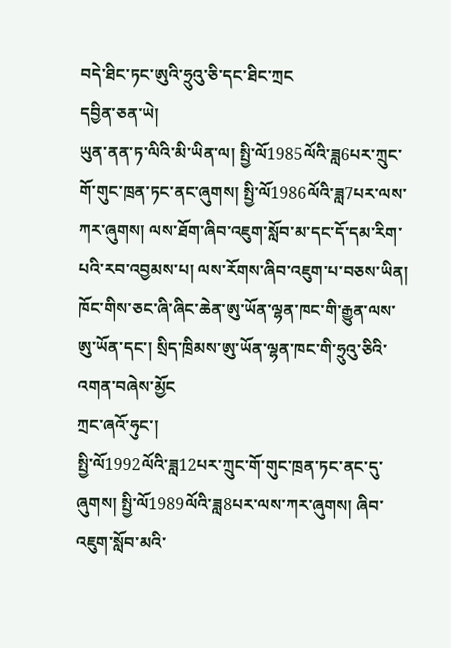བདེ་ཐིང་ཏང་ཨུའི་ཧྲུའུ་ཅི་དང་ཐིང་ཀྲང
དབྱིན་ཅན་ཡེ།
ཡུན་ནན་ཏ་ལིའི་མི་ཡིན་ལ། སྤྱི་ལོ1985ལོའི་ཟླ6པར་ཀྲུང་གོ་གུང་ཁྲན་ཏང་ནང་ཞུགས། སྤྱི་ལོ1986ལོའི་ཟླ7པར་ལས་ཀར་ཞུགས། ལས་ཐོག་ཞིབ་འཇུག་སློབ་མ་དང་དོ་དམ་རིག་པའི་རབ་འབྱམས་པ། ལས་རོགས་ཞིབ་འཇུག་པ་བཅས་ཡིན། ཁོང་གིས་ཅང་ཞི་ཞིང་ཆེན་ཨུ་ཡོན་ལྷན་ཁང་གི་རྒྱུན་ལས་ཨུ་ཡོན་དང་། སྲིད་ཁྲིམས་ཨུ་ཡོན་ལྷན་ཁང་གི་ཧྲུའུ་ཅིའི་འགན་བཞེས་མྱོང
ཀྲང་ཞའོ་ཧུང་།
སྤྱི་ལོ1992ལོའི་ཟླ12པར་ཀྲུང་གོ་གུང་ཁྲན་ཏང་ནང་དུ་ཞུགས། སྤྱི་ལོ1989ལོའི་ཟླ8པར་ལས་ཀར་ཞུགས། ཞིབ་འཇུག་སློབ་མའི་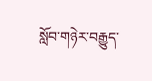སློབ་གཉེར་བརྒྱུད་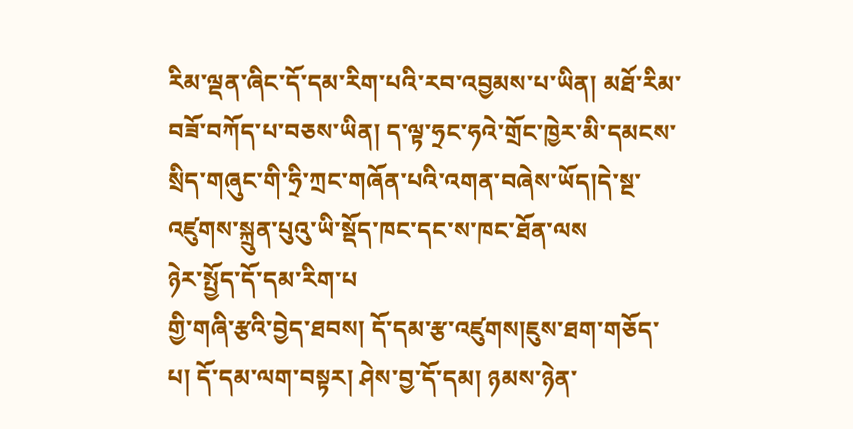རིམ་ལྡན་ཞིང་དོ་དམ་རིག་པའི་རབ་འབྱམས་པ་ཡིན། མཐོ་རིམ་བཟོ་བཀོད་པ་བཅས་ཡིན། ད་ལྟ་ཧྲང་ཧའེ་གྲོང་ཁྱེར་མི་དམངས་སྲིད་གཞུང་གི་ཧྲི་ཀྲང་གཞོན་པའི་འགན་བཞེས་ཡོད།དེ་སྔ་འཛུགས་སྐྲུན་པུའུ་ཡི་སྡོད་ཁང་དང་ས་ཁང་ཐོན་ལས
ཉེར་སྤྱོད་དོ་དམ་རིག་པ
གྱི་གཞི་རྩའི་བྱེད་ཐབས། དོ་དམ་རྩ་འཛུགས།ཇུས་ཐག་གཅོད་པ། དོ་དམ་ལག་བསྟར། ཤེས་བྱ་དོ་དམ། ཉམས་ཉེན་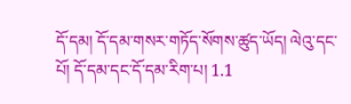དོ་དམ། དོ་དམ་གསར་གཏོད་སོགས་ཚུད་ཡོད། ལེའུ་དང་པོ། དོ་དམ་དང་དོ་དམ་རིག་པ། 1.1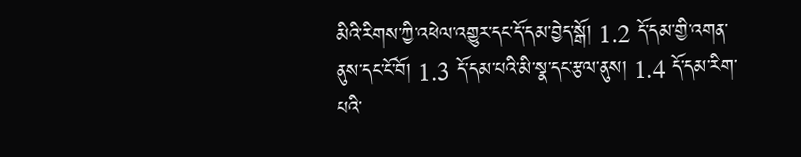མིའི་རིགས་ཀྱི་འཕེལ་འགྱུར་དང་དོ་དམ་བྱེད་སྒོ། 1.2 དོ་དམ་གྱི་འགན་ནུས་དང་ངོ་བོ། 1.3 དོ་དམ་པའི་མི་སྣ་དང་རྩལ་ནུས། 1.4 དོ་དམ་རིག་པའི་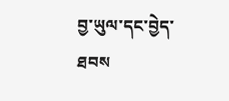བྱ་ཡུལ་དང་བྱེད་ཐབས